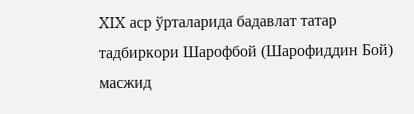XIX аср ўрталарида бадавлат татар тадбиркори Шарофбой (Шарофиддин Бой) масжид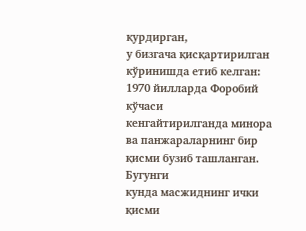қурдирган,
у бизгача қисқартирилган кўринишда етиб келган: 1970 йилларда Форобий кўчаси
кенгайтирилганда минора ва панжараларнинг бир қисми бузиб ташланган.
Бугунги
кунда масжиднинг ички қисми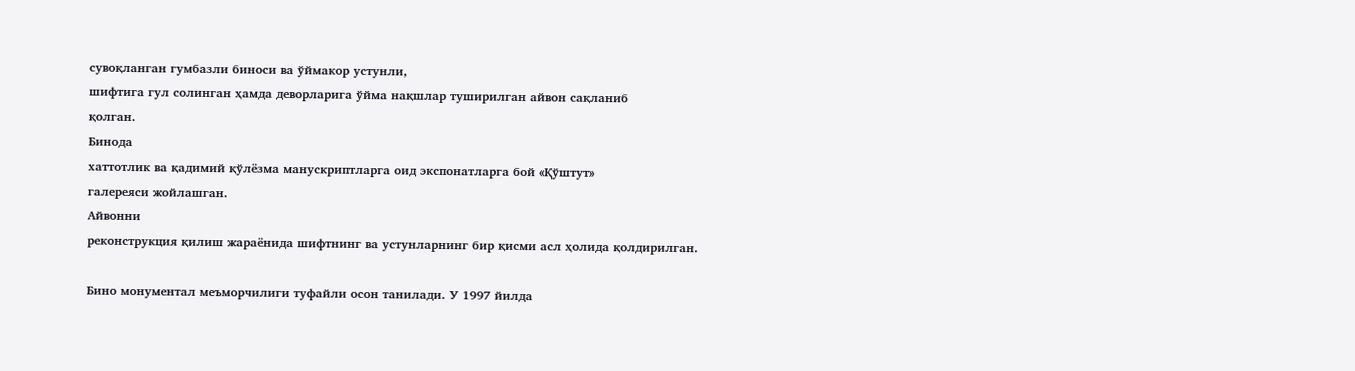сувоқланган гумбазли биноси ва ўймакор устунли,
шифтига гул солинган ҳамда деворларига ўйма нақшлар туширилган айвон сақланиб
қолган.
Бинода
хаттотлик ва қадимий қўлёзма манускриптларга оид экспонатларга бой «Қўштут»
галереяси жойлашган.
Айвонни
реконструкция қилиш жараёнида шифтнинг ва устунларнинг бир қисми асл ҳолида қолдирилган.

Бино монументал меъморчилиги туфайли осон танилади. У 1997 йилда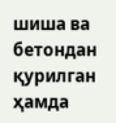шиша ва бетондан қурилган ҳамда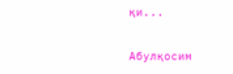қи...

Абулқосим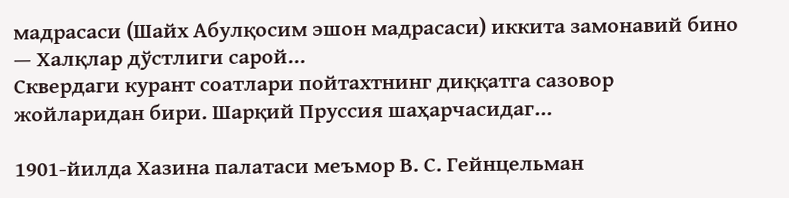мадрасаси (Шайх Абулқосим эшон мадрасаси) иккита замонавий бинo — Халқлар дўстлиги сарой...
Сквердаги курант соатлари пойтахтнинг диққатга сазовор жойларидан бири. Шарқий Пруссия шаҳарчасидаг...

1901-йилда Хазина палатаси меъмор В. С. Гейнцельман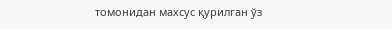томонидан махсус қурилган ўз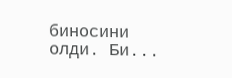биносини олди. Би...